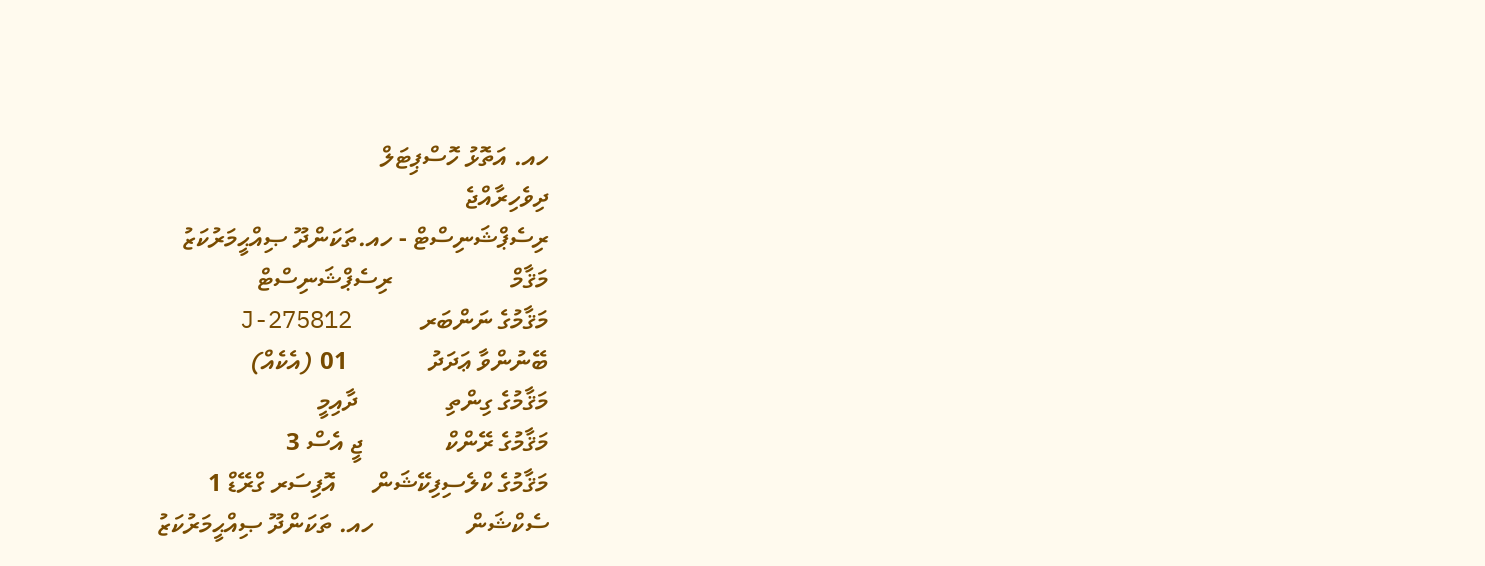ހއ. އަތޮޅު ހޮސްޕިޓަލް
ދިވެހިރާއްޖެ
ރިސެޕްޝަނިސްޓް - ހއ.ތަކަންދޫ ޞިއްޙީމަރުކަޒު
މަޤާމް                   ރިސެޕްޝަނިސްޓް
މަޤާމުގެ ނަންބަރ           J-275812
ބޭނުންވާ ޢަދަދު             01 (އެކެއް)
މަޤާމުގެ ގިންތި              ދާއިމީ
މަޤާމުގެ ރޭންކް             ޖީ އެސް 3
މަޤާމުގެ ކްލެސިފިކޭޝަން      އޮފިސަރ ގްރޭޑް 1
ސެކްޝަން               ހއ. ތަކަންދޫ ޞިއްޙީމަރުކަޒު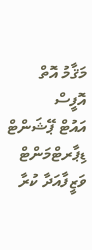މަޤާމު އޮތް އޮފީސް          އައުޓް ޕޭޝަންޓް ޑިޕާރޓްމަންޓް
ވަޒީފާއަދާ ކުރާ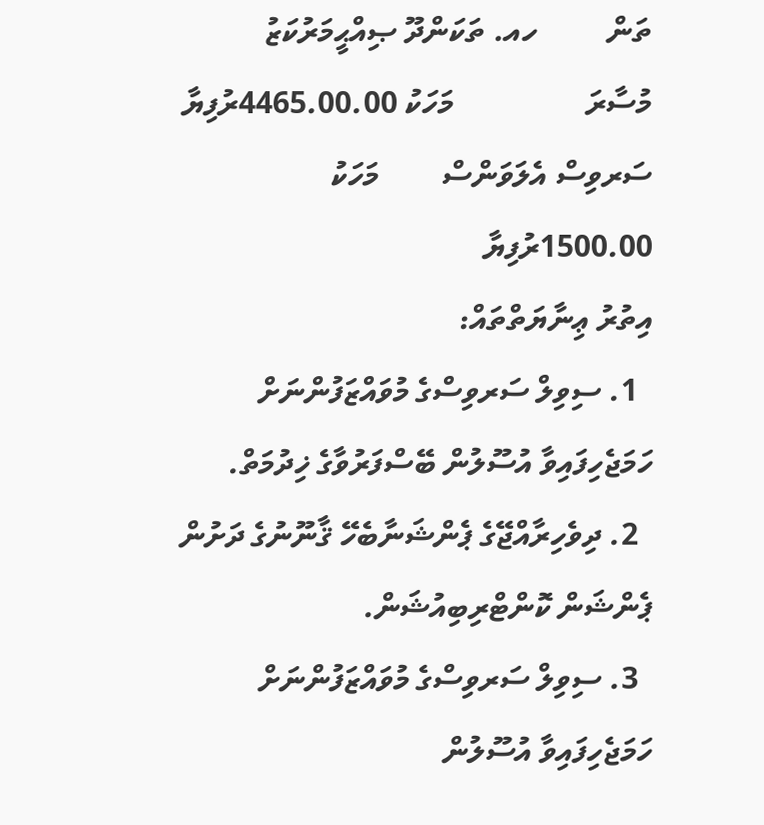ތަން         ހއ. ތަކަންދޫ ޞިއްޙީމަރުކަޒު
މުސާރަ                 މަހަކު 4465.00.00ރުފިޔާ
ސަރވިސް އެލަވަންސް        މަހަކު 1500.00ރުފިޔާ
އިތުރު ޢިނާޔަތްތައް:
  1. ސިވިލް ސަރވިސްގެ މުވައްޒަފުންނަށް ހަމަޖެހިފައިވާ އުސޫލުން ބޭސްފަރުވާގެ ޚިދުމަތް.
  2. ދިވެހިރާއްޖޭގެ ޕެންޝަނާބެހޭ ޤާނޫނުގެ ދަށުން ޕެންޝަން ކޮންޓްރިބިއުޝަން.
  3. ސިވިލް ސަރވިސްގެ މުވައްޒަފުންނަށް ހަމަޖެހިފައިވާ އުސޫލުން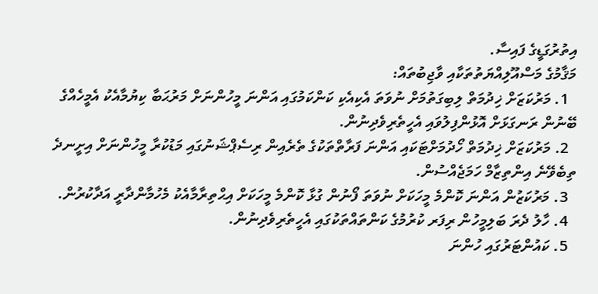އިތުރުގަޑީގެ ފައިސާ.
މަޤާމުގެ މަސްއޫލިއްޔަތުތަކާއި ވާޖިބުތައް:
  1. މަރުކަޒަށް ޚިދުމަތް ލިބިގަތުމަށް ނުވަތަ އެކިއެކި ކަންކަމުގައި އަންނަ މީހުންނަށް މަރުޙަބާ ކިޔުމާއެކު އެމީހެއްގެ ބޭނުން ރަނގަޅަށް އޮޅުންފިލުވައި އެހީތެރިވެދިނުން.
  2. މަރުކަޒަށް ޚިދުމަތް ހޯދުމަށްޓަކައި އަންނަ ފަރާތްތަކުގެ ތެރެއިން ރިސެޕްޝަނުގައި މަޑުކުރާ މީހުންނަށް އިށީނދެ ތިބެވޭނެ އިންތިޒާމް ހަމަޖެއްސުން.
  3. މަރުކަޒުން އަންނަ ކޮންމެ މީހަކަށް ނުވަތަ ފޯނުން ގުޅާ ކޮންމެ މީހަކަށް އިޙްތިރާމާއެކު މެހުމާންދާރީ އަދާކުރުން.
  4. ހާލު ދެރަ ބަލިމީހުން ރިފަރ ކުރުމުގެ ކަންތައްތަކުގައި އެހީތެރިވެދިނުން.
  5. ކައުންޓަރުގައި ހުންނަ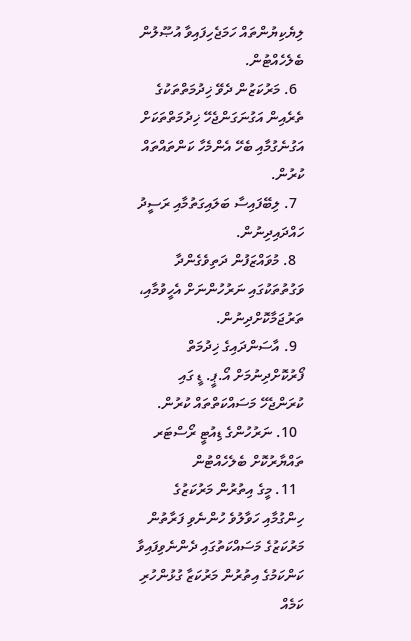ލިޔެކިޔުންތައް ހަމަޖެހިފައިވާ އުޞޫލުން ބެލެހެއްޓުން.
  6. މަރުކަޒުން ދެވޭ ޚިދުމަތްތަކުގެ ތެރެއިން އަގުނަގަންޖެހޭ ޚިދުމަތްތަކަށް އަގުނެގުމާއި ބެހޭ އެންމެހާ ކަންތައްތައް ކުރުން.
  7. ލިބޭފައިސާ ބަލައިގަތުމާއި ރަސީދު ހައްދައިދިނުން.
  8. މުވައްޒަފުން ދަތިވެގެންދާ ވަގުތުތަކުގައި ނަރުހުންނަށް އެހީވުމާއި، ތަރުޖަމާކޮށްދިނުން.
  9. އާސަންދައިގެ ޚިދުމަތް ފޯރުކޮށްދިނުމަށް އޯ.ޕީ. ޑީ ގައި ކުރަންޖެހޭ މަސައްކަތްތައް ކުރުން.
  10. ނަރުހުންގެ ޑިއުޓީ ރޯސްޓަރ ތައްޔާރުކޮށް ބެލެހެއްޓުން
  11. މީގެ އިތުރުން މަރުކަޒުގެ ހިންގުމާއި ހަވާލުވެ ހުންނެވި ފަރާތުން މަރުކަޒުގެ މަސައްކަތުގައި ދެންނެވިފައިވާ ކަންކަމުގެ އިތުރުން މަރުކަޒާ ގުޅުންހުރި ކަމެއް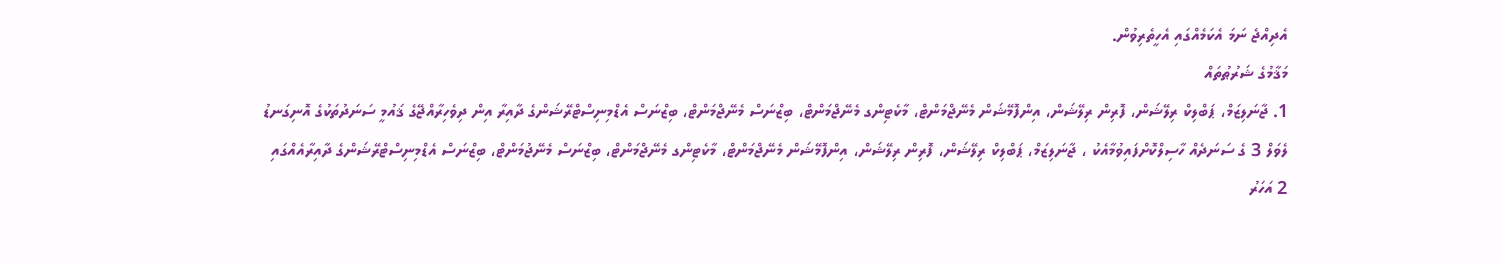އެދިއްޖެ ނަމަ އެކަމެއްގައި އެހީތެރިވުން.
މަޤާމުގެ ޝަރުޠުތައް
1. ޖާނަލިޒަމް، ޕަބްލިކް ރިލޭޝަން، ފޮރިން ރިލޭޝަން، އިންފޮމޭޝަން މެނޭޖްމަންޓް، މާކެޓިންގ މެނޭޖްމަންޓް، ބިޒްނަސް މެނޭޖްމަންޓް، ބިޒްނަސް އެޑްމިނިސްޓްރޭޝަންގެ ދާއިރާ އިން ދިވެހިރާއްޖޭގެ ޤައުމީ ސަނަދުތަކުގެ އޮނިގަނޑު ލެވަލް 3 ގެ ސަނަދެއް ހާސިލްކޮށްފައިވުމާއެކު ، ޖާނަލިޒަމް، ޕަބްލިކް ރިލޭޝަން، ފޮރިން ރިލޭޝަން، އިންފޮމޭޝަން މެނޭޖްމަންޓް، މާކެޓިންގ މެނޭޖްމަންޓް، ބިޒްނަސް މެނޭޖުމަންޓް، ބިޒްނަސް އެޑްމިނިސްޓްރޭޝަންގެ ދާއިރާއެއްގައި 2 އަހަރު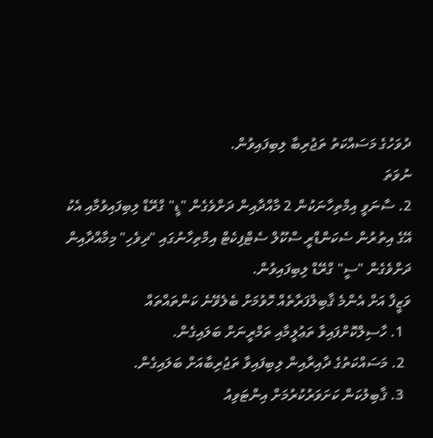ދުވަހުގެ މަސައްކަތު ތަޖުރިބާ ލިބިފައިވުން.
ނުވަތަ
2. ސާނަވީ އިމްތިހާނަކުން 2 މާއްދާއިން ދަށްވެގެން "ޑީ" ގްރޭޑް ލިބިފައިވުމާއި އެކު އޭގެ އިތުރުން ސެކަންޑްރީ ސްކޫލް ސެޓްފިކެޓް އިމްތިހާނުގައި "ދިވެހި" މިމާއްދާއިން ދަށްވެގެން "ސީ" ގްރޭޑް ލިބިފައިވުން.
ވަޒީފާ އަށް އެންމެ ޤާބިލްފަރާތެއް ހޮވުމަށް ބެލެވޭނެ ކަންތައްތައް
  1. ހާސިލްކޮށްފައިވާ ތަޢުލީމާއި ތަމްރީނަށް ބަލައިގެން.
  2. މަސައްކަތުގެ ދާއިރާއިން ލިބިފައިވާ ތަޖުރިބާއަށް ބަލައިގެން.
  3. ޤާބިލުކަން ކަށަވަރުކުރުމަށް އިންޓަވިއު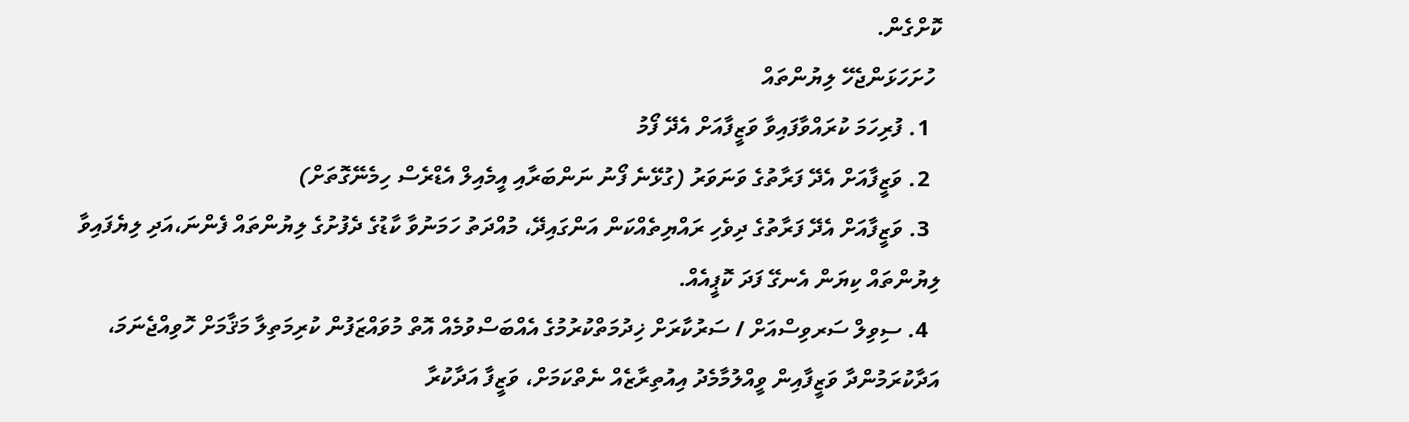ކޮށްގެން.
 ހުށަހަޅަންޖެހޭ ލިޔުންތައް
  1. ފުރިހަމަ ކުރައްވާފައިވާ ވަޒީފާއަށް އެދޭ ފޯމު
  2. ވަޒީފާއަށް އެދޭ ފަރާތުގެ ވަނަވަރު (ގުޅޭނެ ފޯނު ނަންބަރާއި އީމެއިލް އެޑްރެސް ހިމެނޭގޮތަށް)
  3. ވަޒީފާއަށް އެދޭ ފަރާތުގެ ދިވެހި ރައްޔިތެއްކަން އަންގައިދޭ، މުއްދަތު ހަމަނުވާ ކާޑުގެ ދެފުށުގެ ލިޔުންތައް ފެންނަ،އަދި ލިޔެފައިވާ ލިޔުންތައް ކިޔަން އެނގޭ ފަދަ ކޮޕީއެއް.
  4. ސިވިލް ސަރވިސްއަށް / ސަރުކާރަށް ޚިދުމަތްކުރުމުގެ އެއްބަސްވުމެއް އޮތް މުވައްޒަފުން ކުރިމަތިލާ މަޤާމަށް ހޮވިއްޖެނަމަ، އަދާކުރަމުންދާ ވަޒީފާއިން ވީއްލުމާމެދު އިއުތިރާޒެއް ނެތްކަމަށް، ވަޒީފާ އަދާކުރާ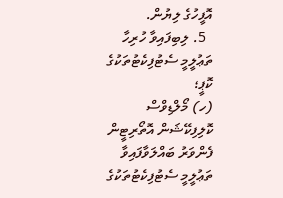އޮފީހުގެ ލިޔުން.
  5. ލިބިފައިވާ ހުރިހާ ތަޢުލީމީ ސެޓުފިކެޓުތަކުގެ ކޮޕީ؛
(ހ) މޯލްޑިވްސް ކޮލިފިކޭޝަން އޮތޯރިޓީން ފެންވަރު ބައްލަވާފައިވާ ތަޢުލީމީ ސެޓުފިކެޓުތަކުގެ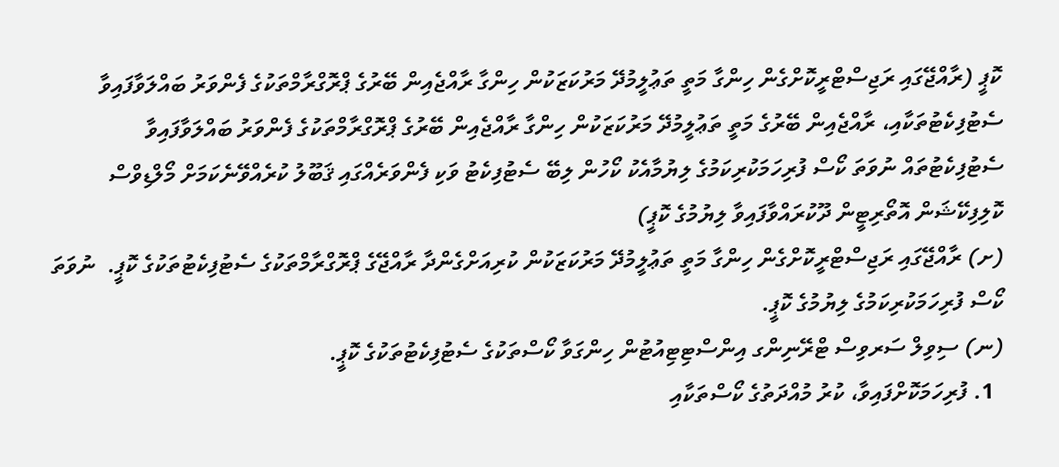ކޮޕީ (ރާއްޖޭގައި ރަޖިސްޓްރީކޮށްގެން ހިންގާ މަތީ ތަޢުލީމުދޭ މަރުކަޒަކުން ހިންގާ ރާއްޖެއިން ބޭރުގެ ޕްރޮގްރާމްތަކުގެ ފެންވަރު ބައްލަވާފައިވާ ސެޓުފިކެޓުތަކާއި، ރާއްޖެއިން ބޭރުގެ މަތީ ތަޢުލީމުދޭ މަރުކަޒަކުން ހިންގާ ރާއްޖެއިން ބޭރުގެ ޕްރޮގްރާމްތަކުގެ ފެންވަރު ބައްލަވާފައިވާ ސެޓުފިކެޓުތައް ނުވަތަ ކޯސް ފުރިހަމަކުރިކަމުގެ ލިޔުމާއެކު ކޯހުން ލިބޭ ސެޓުފިކެޓު ވަކި ފެންވަރެއްގައި ޤަބޫލު ކުރެއްވޭނެކަމަށް މޯލްޑިވްސް ކޮލިފިކޭޝަން އޮތޯރިޓީން ދޫކުރައްވާފައިވާ ލިޔުމުގެ ކޮޕީ)
(ށ) ރާއްޖޭގައި ރަޖިސްޓްރީކޮށްގެން ހިންގާ މަތީ ތަޢުލީމުދޭ މަރުކަޒަކުން ކުރިއަށްގެންދާ ރާއްޖޭގެ ޕްރޮގްރާމްތަކުގެ ސެޓުފިކެޓުތަކުގެ ކޮޕީ.  ނުވަތަ ކޯސް ފުރިހަމަކުރިކަމުގެ ލިޔުމުގެ ކޮޕީ.
(ނ) ސިވިލް ސަރވިސް ޓްރޭނިންގ އިންސްޓިޓިއުޓުން ހިންގަވާ ކޯސްތަކުގެ ސެޓުފިކެޓުތަކުގެ ކޮޕީ.
  1. ފުރިހަމަކޮށްފައިވާ، ކުރު މުއްދަތުގެ ކޯސްތަކާއި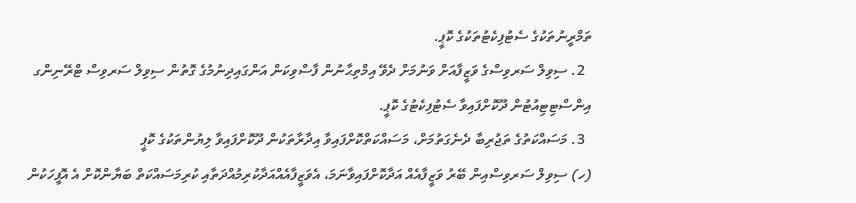ތަމްރީނުތަކުގެ ސެޓުފިކެޓުތަކުގެ ކޮޕީ.
  2. ސިވިލް ސަރވިސްގެ ވަޒީފާއަށް ވަނުމަށް ދެވޭ އިމްތިޙާނުން ފާސްވިކަން އަންގައިދިނުމުގެ ގޮތުން ސިވިލް ސަރވިސް ޓްރޭނިންގ އިންސްޓިޓިއުޓުން ދޫކޮށްފައިވާ ސެޓުފިކެޓުގެ ކޮޕީ.
  3. މަސައްކަތުގެ ތަޖުރިބާ ދެނެގަތުމަށް، މަސައްކަތްކޮށްފައިވާ އިދާރާތަކުން ދޫކޮށްފައިވާ ލިޔުންތަކުގެ ކޮޕީ
(ހ) ސިވިލް ސަރވިސްއިން ބޭރު ވަޒީފާއެއް އަދާކޮށްފައިވާނަމަ، އެވަޒީފާއެއްއަދާކުރިމުއްދަތާއި ކުރިމަސައްކަތް ބަޔާންކޮށް އެ އޮފީހަކުން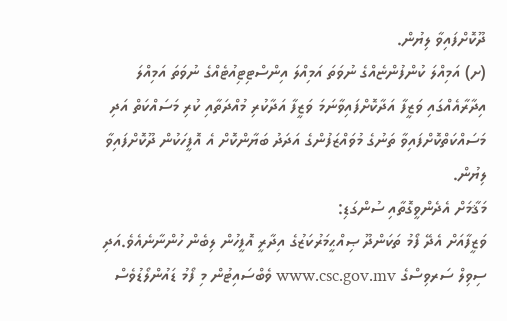ދޫކޮށްފައިވާ ލިޔުން.
(ށ) އަމިއްލަ ކުންފުންޏެއްގެ ނުވަތަ އަމިއްލަ އިންސްޓިޓިއުޓެއްގެ ނުވަތަ އަމިއްލަ އިދާރާއެއްގައި ވަޒީފާ އަދާކޮށްފައިވާނަމަ ވަޒީފާ އަދާކުރި މުއްދަތާއި ކުރި މަސައްކަތް އަދި މަސައްކަތްކޮށްފައިވާ ތަނުގެ މުވައްޒަފުންގެ އަދަދު ބަޔާންކޮށް އެ އޮފީހަކުން ދޫކޮށްފައިވާ ލިޔުން.
މަޤާމަށް އެދެންވީގޮތާއި ސުންގަޑި:
ވަޒީފާއަށް އެދޭ ފޯމު ތަކަންދޫ ޞިއްޙީމަރުކަޒުގެ އިދާރީ އޮފީހުން ލިބެން ހުންނާނެއެވެ.އަދި ސިވިލް ސަރވިސްގެ www.csc.gov.mv ވެބްސައިޓުން މި ފޯމު ޑައުންލޯޑުވެސް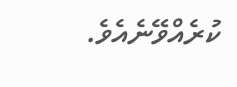ކުރެއްވޭނެއެވެ.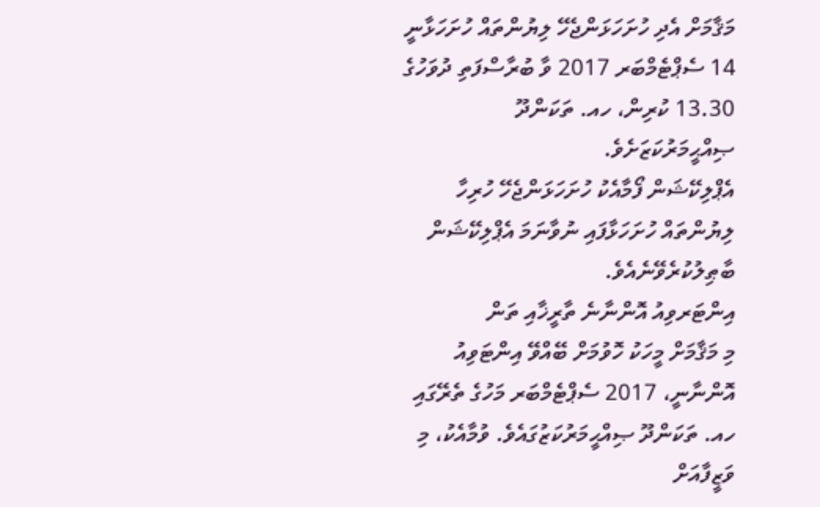މަޤާމަށް އެދި ހުށަހަޅަންޖެހޭ ލިޔުންތައް ހުށަހަޅާނީ 14 ސެޕްޓެމްބަރ 2017 ވާ ބުރާސްފަތި ދުވަހުގެ 13.30 ކުރިން، ހއ. ތަކަންދޫ ޞިއްޙީމަރުކަޒަށެވެ.
އެޕްލިކޭޝަން ފޯމާއެކު ހުށަހަޅަންޖެހޭ ހުރިހާ ލިޔުންތައް ހުށަހަޅާފައި ނުވާނަމަ އެޕްލިކޭޝަން ބާޠިލުކުރެވޭނެއެވެ.
އިންޓަރވިއު އޮންނާނެ ތާރީޚާއި ތަން
މި މަޤާމަށް މީހަކު ހޮވުމަށް ބޭއްވޭ އިންޓަވިއު އޮންނާނީ، 2017 ސެޕްޓެމްބަރ މަހުގެ ތެރޭގައި ހއ. ތަކަންދޫ ޞިއްޙީމަރުކަޒުގައެވެ. ވުމާއެކު، މި ވަޒީފާއަށް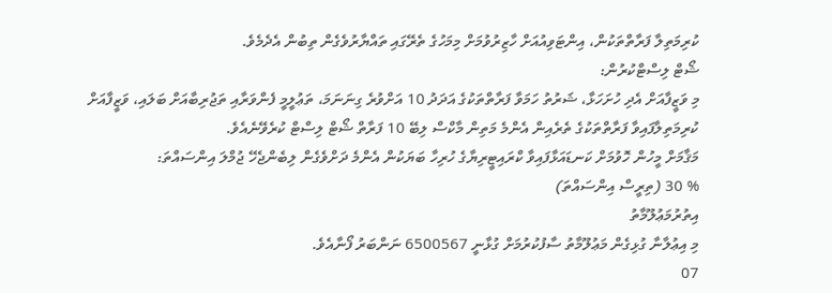ކުރިމަތިލާ ފަރާތްތަކުން، އިންޓަވިއުއަށް ހާޒިރުވުމަށް މިމަހުގެ ތެރޭގައި ތައްޔާރުވެގެން ތިބުން އެދެމެވެ.
ޝޯޓް ލިސްޓްކުރުން:
މި ވަޒީފާއަށް އެދި ހުށަހަޅާ، ޝަރުތު ހަމަވާ ފަރާތްތަކުގެ އަދަދު 10 އަށްވުރެ ގިނަނަމަ، ތަޢުލީމީ ފެންވަރާއި ތަޖުރިބާއަށް ބަލައި، ވަޒީފާއަށް ކުރިމަތިލާފައިވާ ފަރާތްތަކުގެ ތެރެއިން އެންމެ މަތިން މާކްސް ލިބޭ 10 ފަރާތް ޝޯޓް ލިސްޓް ކުރެވޭނެއެވެ.
މަޤާމަށް މީހުން ހޮވުމަށް ކަނޑައަޅާފައިވާ ކްރައިޓީރިޔާގެ ހުރިހާ ބަޔަކުން އެންމެ ދަށްވެގެން ލިބެންޖެހޭ ޖުމްލަ އިންސައްތަ:
% 30 (ތިރީސް އިންސައްތަ)
އިތުރުމަޢުލޫމާތު
މި އިޢުލާނާ ގުޅިގެން މަޢުލޫމާތު ސާފުކުރުމަށް ގުޅާނީ 6500567 ނަންބަރު ފޯނާއެވެ.
07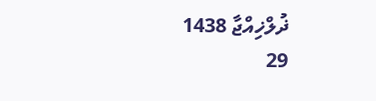ޛުލްޚިއްޖާ 1438
29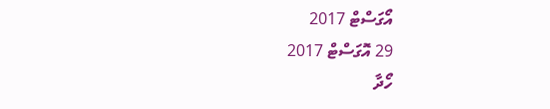އޯގަސްޓް 2017
29 އޮގަސްޓް 2017
ހޯދާ